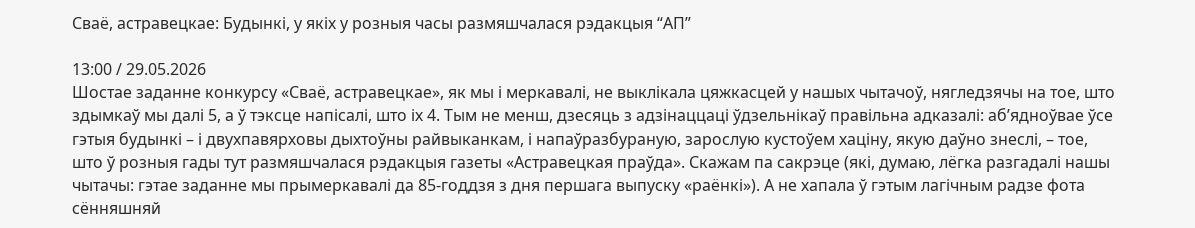Сваё, астравецкае: Будынкі, у якіх у розныя часы размяшчалася рэдакцыя “АП”

13:00 / 29.05.2026
Шостае заданне конкурсу «Сваё, астравецкае», як мы і меркавалі, не выклікала цяжкасцей у нашых чытачоў, нягледзячы на тое, што здымкаў мы далі 5, а ў тэксце напісалі, што іх 4. Тым не менш, дзесяць з адзінаццаці ўдзельнікаў правільна адказалі: аб’ядноўвае ўсе гэтыя будынкі – і двухпавярховы дыхтоўны райвыканкам, і напаўразбураную, зарослую кустоўем хаціну, якую даўно знеслі, – тое, што ў розныя гады тут размяшчалася рэдакцыя газеты «Астравецкая праўда». Скажам па сакрэце (які, думаю, лёгка разгадалі нашы чытачы: гэтае заданне мы прымеркавалі да 85-годдзя з дня першага выпуску «раёнкі»). А не хапала ў гэтым лагічным радзе фота сённяшняй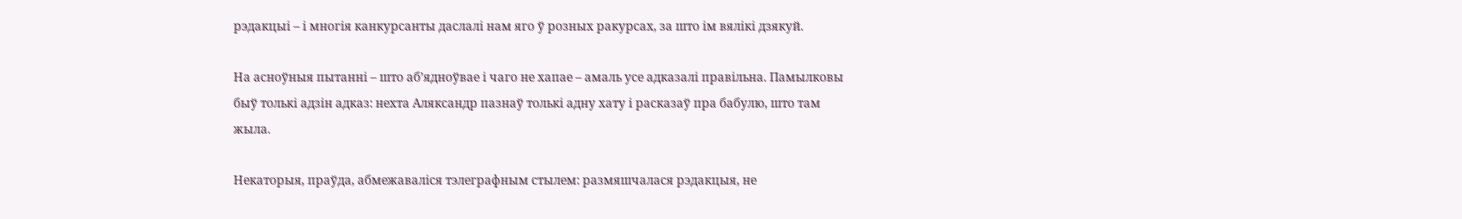рэдакцыі – і многія канкурсанты даслалі нам яго ў розных ракурсах, за што ім вялікі дзякуй.

На асноўныя пытанні – што аб’ядноўвае і чаго не хапае – амаль усе адказалі правільна. Памылковы быў толькі адзін адказ: нехта Аляксандр пазнаў толькі адну хату і расказаў пра бабулю, што там жыла.

Некаторыя, праўда, абмежаваліся тэлеграфным стылем: размяшчалася рэдакцыя, не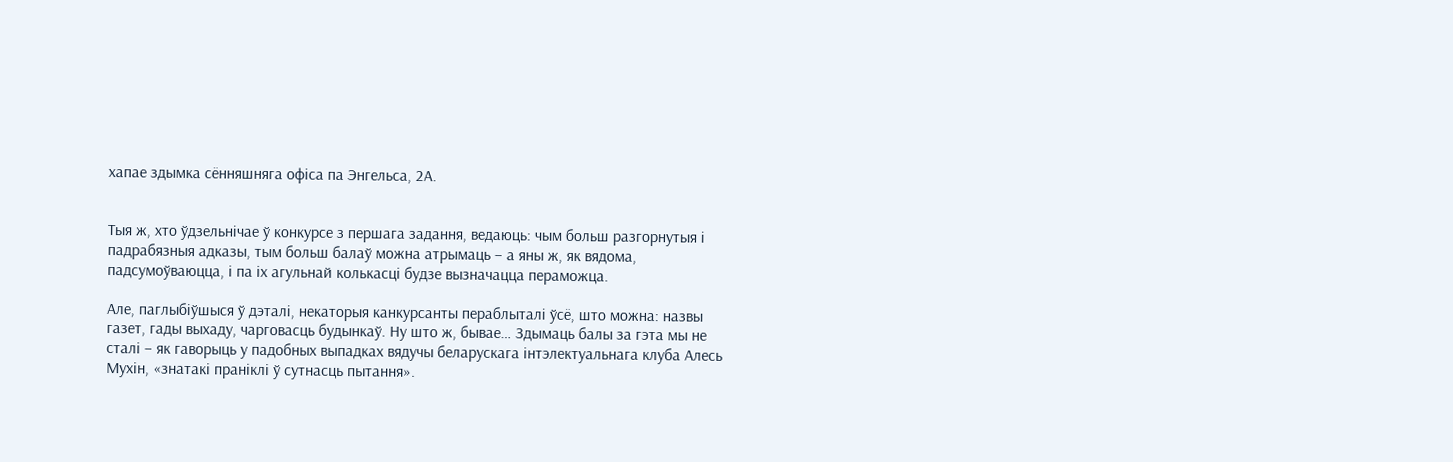хапае здымка сённяшняга офіса па Энгельса, 2А.


Тыя ж, хто ўдзельнічае ў конкурсе з першага задання, ведаюць: чым больш разгорнутыя і падрабязныя адказы, тым больш балаў можна атрымаць – а яны ж, як вядома, падсумоўваюцца, і па іх агульнай колькасці будзе вызначацца пераможца.

Але, паглыбіўшыся ў дэталі, некаторыя канкурсанты пераблыталі ўсё, што можна: назвы газет, гады выхаду, чарговасць будынкаў. Ну што ж, бывае… Здымаць балы за гэта мы не сталі – як гаворыць у падобных выпадках вядучы беларускага інтэлектуальнага клуба Алесь Мухін, «знатакі праніклі ў сутнасць пытання».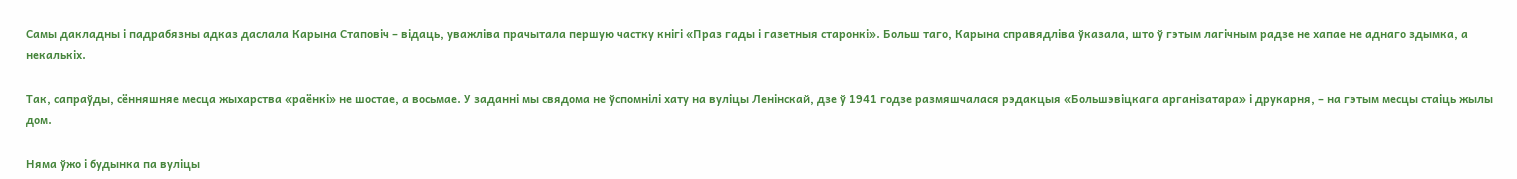Самы дакладны і падрабязны адказ даслала Карына Стаповіч – відаць, уважліва прачытала першую частку кнігі «Праз гады і газетныя старонкі». Больш таго, Карына справядліва ўказала, што ў гэтым лагічным радзе не хапае не аднаго здымка, а некалькіх.

Так, сапраўды, сённяшняе месца жыхарства «раёнкі» не шостае, а восьмае. У заданні мы свядома не ўспомнілі хату на вуліцы Ленінскай, дзе ў 1941 годзе размяшчалася рэдакцыя «Большэвіцкага арганізатара» і друкарня, – на гэтым месцы стаіць жылы дом.

Няма ўжо і будынка па вуліцы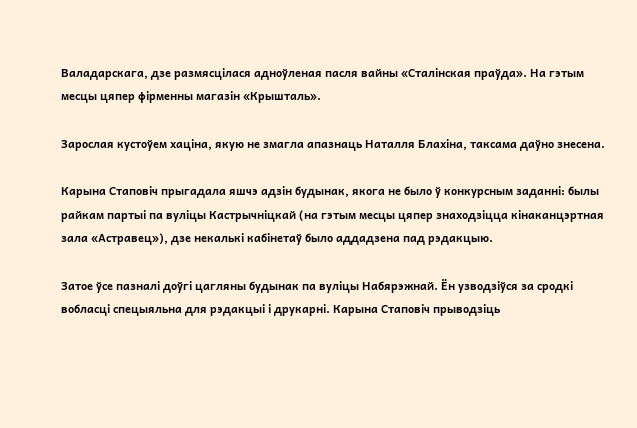Валадарскага, дзе размясцілася адноўленая пасля вайны «Сталінская праўда». На гэтым месцы цяпер фірменны магазін «Крышталь».

Зарослая кустоўем хаціна, якую не змагла апазнаць Наталля Блахіна, таксама даўно знесена.

Карына Стаповіч прыгадала яшчэ адзін будынак, якога не было ў конкурсным заданні: былы райкам партыі па вуліцы Кастрычніцкай (на гэтым месцы цяпер знаходзіцца кінаканцэртная зала «Астравец»), дзе некалькі кабінетаў было аддадзена пад рэдакцыю.

Затое ўсе пазналі доўгі цагляны будынак па вуліцы Набярэжнай. Ён узводзіўся за сродкі вобласці спецыяльна для рэдакцыі і друкарні. Карына Стаповіч прыводзіць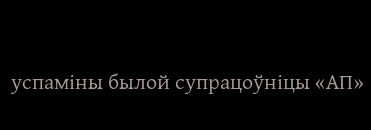успаміны былой супрацоўніцы «АП»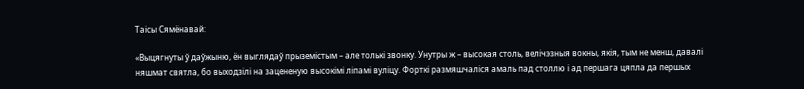Таісы Сямёнавай:

«Выцягнуты ў даўжыню, ён выглядаў прыземістым – але толькі звонку. Унутры ж – высокая столь, велічэзныя вокны, якія, тым не менш, давалі няшмат святла, бо выходзілі на зацененую высокімі ліпамі вуліцу. Форткі размяшчаліся амаль пад столлю і ад першага цяпла да першых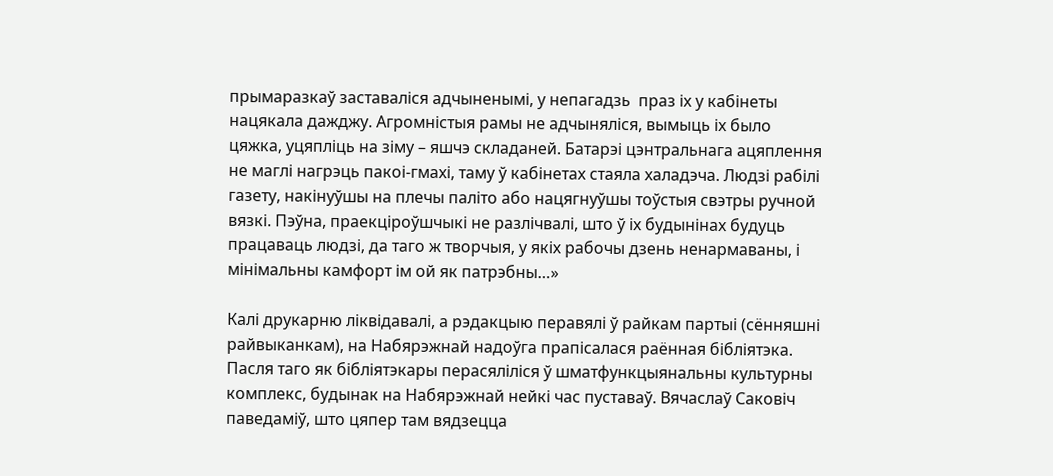прымаразкаў заставаліся адчыненымі, у непагадзь  праз іх у кабінеты нацякала дажджу. Агромністыя рамы не адчыняліся, вымыць іх было цяжка, уцяпліць на зіму – яшчэ складаней. Батарэі цэнтральнага ацяплення не маглі нагрэць пакоі-гмахі, таму ў кабінетах стаяла халадэча. Людзі рабілі газету, накінуўшы на плечы паліто або нацягнуўшы тоўстыя свэтры ручной вязкі. Пэўна, праекціроўшчыкі не разлічвалі, што ў іх будынінах будуць працаваць людзі, да таго ж творчыя, у якіх рабочы дзень ненармаваны, і мінімальны камфорт ім ой як патрэбны…»

Калі друкарню ліквідавалі, а рэдакцыю перавялі ў райкам партыі (сённяшні райвыканкам), на Набярэжнай надоўга прапісалася раённая бібліятэка. Пасля таго як бібліятэкары перасяліліся ў шматфункцыянальны культурны комплекс, будынак на Набярэжнай нейкі час пуставаў. Вячаслаў Саковіч паведаміў, што цяпер там вядзецца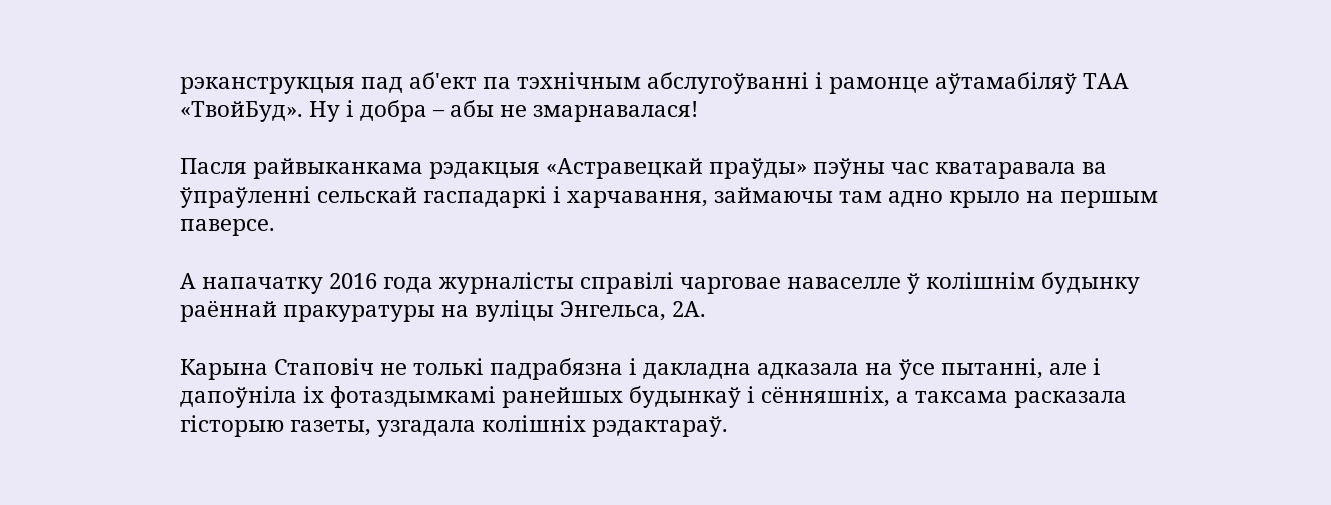рэканструкцыя пад аб'ект па тэхнічным абслугоўванні і рамонце аўтамабіляў ТАА «ТвойБуд». Ну і добра – абы не змарнавалася!

Пасля райвыканкама рэдакцыя «Астравецкай праўды» пэўны час кватаравала ва ўпраўленні сельскай гаспадаркі і харчавання, займаючы там адно крыло на першым паверсе.

А напачатку 2016 года журналісты справілі чарговае наваселле ў колішнім будынку раённай пракуратуры на вуліцы Энгельса, 2А.

Карына Стаповіч не толькі падрабязна і дакладна адказала на ўсе пытанні, але і дапоўніла іх фотаздымкамі ранейшых будынкаў і сённяшніх, а таксама расказала гісторыю газеты, узгадала колішніх рэдактараў.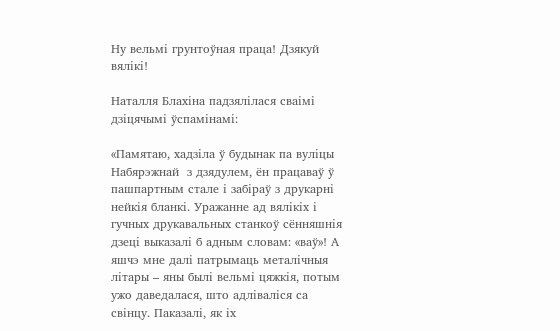Ну вельмі грунтоўная праца! Дзякуй вялікі!

Наталля Блахіна падзялілася сваімі дзіцячымі ўспамінамі:

«Памятаю, хадзіла ў будынак па вуліцы Набярэжнай  з дзядулем, ён працаваў ў пашпартным стале і забіраў з друкарні нейкія бланкі. Уражанне ад вялікіх і гучных друкавальных станкоў сённяшнія дзеці выказалі б адным словам: «ваў»! А яшчэ мне далі патрымаць металічныя літары – яны былі вельмі цяжкія, потым ужо даведалася, што адліваліся са свінцу. Паказалі, як іх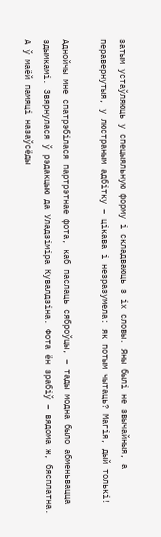затым устаўляюць у спецыяльную форму і складваюць з іх словы. Яны былі не звычайныя, а перавернутыя, у люстраным адбітку – цікава і незразумела: як потым чытаць? Магія, дый толькі!

Аднойчы мне спатрэбілася партрэтнае фота, каб паслаць сяброўцы, – тады модна было абменьвацца здымкамі. Звярнулася ў рэдакцыю да Уладзіміра Кувалдзіна. Фота ён зрабіў – вядома ж, бясплатна. А ў маёй памяці назаўсёды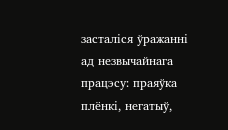засталіся ўражанні ад незвычайнага працэсу: праяўка плёнкі, негатыў,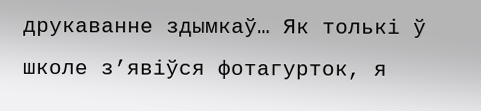друкаванне здымкаў… Як толькі ў школе з’явіўся фотагурток, я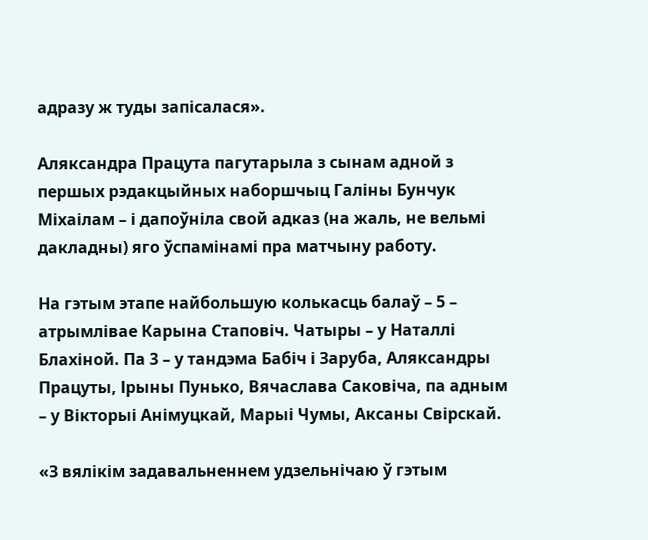адразу ж туды запісалася».

Аляксандра Працута пагутарыла з сынам адной з першых рэдакцыйных наборшчыц Галіны Бунчук Міхаілам – і дапоўніла свой адказ (на жаль, не вельмі дакладны) яго ўспамінамі пра матчыну работу.

На гэтым этапе найбольшую колькасць балаў – 5 – атрымлівае Карына Стаповіч. Чатыры – у Наталлі Блахіной. Па 3 – у тандэма Бабіч і Заруба, Аляксандры Працуты, Ірыны Пунько, Вячаслава Саковіча, па адным – у Вікторыі Анімуцкай, Марыі Чумы, Аксаны Свірскай.

«З вялікім задавальненнем удзельнічаю ў гэтым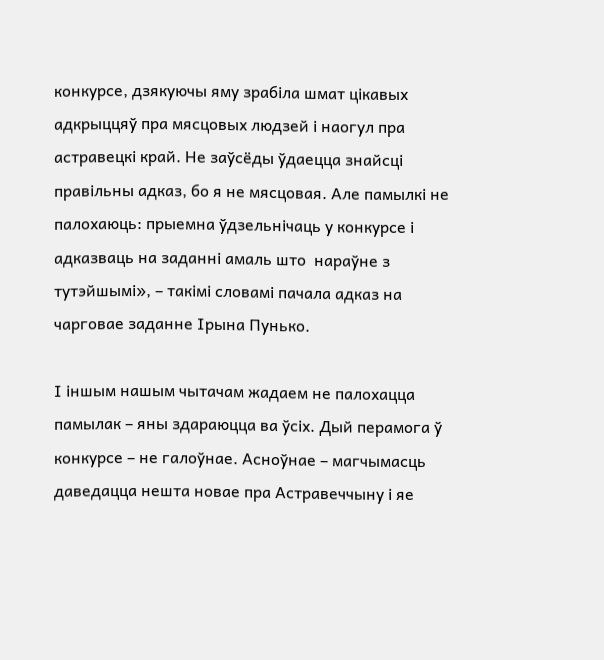конкурсе, дзякуючы яму зрабіла шмат цікавых адкрыццяў пра мясцовых людзей і наогул пра астравецкі край. Не заўсёды ўдаецца знайсці правільны адказ, бо я не мясцовая. Але памылкі не палохаюць: прыемна ўдзельнічаць у конкурсе і адказваць на заданні амаль што  нараўне з тутэйшымі», – такімі словамі пачала адказ на чарговае заданне Ірына Пунько.

І іншым нашым чытачам жадаем не палохацца памылак – яны здараюцца ва ўсіх. Дый перамога ў конкурсе – не галоўнае. Асноўнае – магчымасць даведацца нешта новае пра Астравеччыну і яе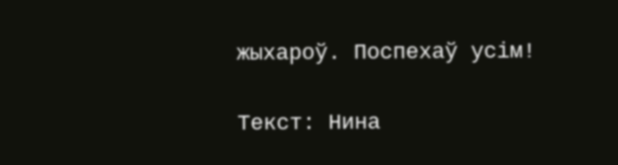жыхароў. Поспехаў усім!

Текст: Нина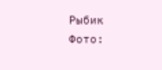Рыбик
Фото: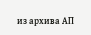из архива АП